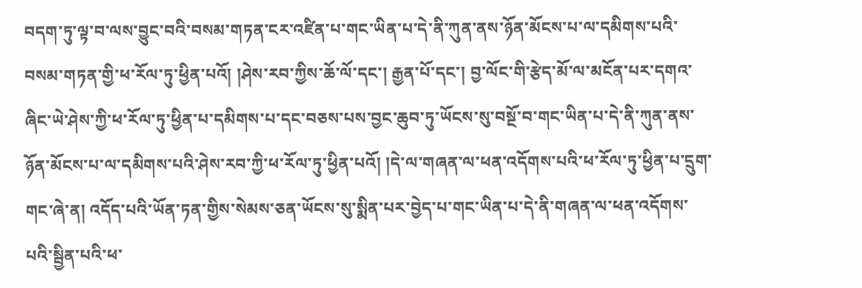བདག་ཏུ་ལྟ་བ་ལས་བྱུང་བའི་བསམ་གཏན་ངར་འཛིན་པ་གང་ཡིན་པ་དེ་ནི་ཀུན་ནས་ཉོན་མོངས་པ་ལ་དམིགས་པའི་བསམ་གཏན་གྱི་ཕ་རོལ་ཏུ་ཕྱིན་པའོ། །ཤེས་རབ་ཀྱིས་ཆོ་ལོ་དང་། རྒྱན་པོ་དང་། བྱ་ལོང་གི་རྩེད་མོ་ལ་མངོན་པར་དགའ་ཞིང་ཡེ་ཤེས་ཀྱི་ཕ་རོལ་ཏུ་ཕྱིན་པ་དམིགས་པ་དང་བཅས་པས་བྱང་ཆུབ་ཏུ་ཡོངས་སུ་བསྔོ་བ་གང་ཡིན་པ་དེ་ནི་ཀུན་ནས་ཉོན་མོངས་པ་ལ་དམིགས་པའི་ཤེས་རབ་ཀྱི་ཕ་རོལ་ཏུ་ཕྱིན་པའོ། །དེ་ལ་གཞན་ལ་ཕན་འདོགས་པའི་ཕ་རོལ་ཏུ་ཕྱིན་པ་དྲུག་གང་ཞེ་ན། འདོད་པའི་ཡོན་ཏན་གྱིས་སེམས་ཅན་ཡོངས་སུ་སྨིན་པར་བྱེད་པ་གང་ཡིན་པ་དེ་ནི་གཞན་ལ་ཕན་འདོགས་པའི་སྦྱིན་པའི་ཕ་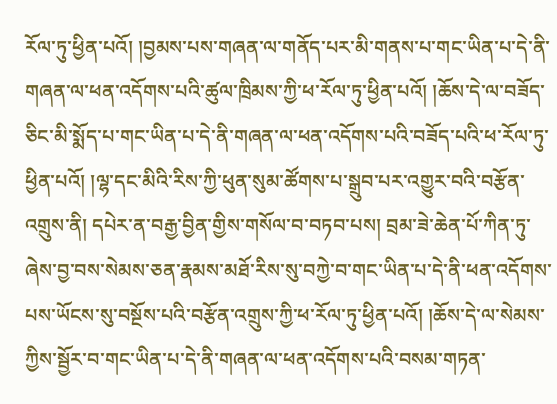རོལ་ཏུ་ཕྱིན་པའོ། །བྱམས་པས་གཞན་ལ་གནོད་པར་མི་གནས་པ་གང་ཡིན་པ་དེ་ནི་གཞན་ལ་ཕན་འདོགས་པའི་ཚུལ་ཁྲིམས་ཀྱི་ཕ་རོལ་ཏུ་ཕྱིན་པའོ། །ཆོས་དེ་ལ་བཟོད་ཅིང་མི་སྨོད་པ་གང་ཡིན་པ་དེ་ནི་གཞན་ལ་ཕན་འདོགས་པའི་བཟོད་པའི་ཕ་རོལ་ཏུ་ཕྱིན་པའོ། །ལྷ་དང་མིའི་རིས་ཀྱི་ཕུན་སུམ་ཚོགས་པ་སྒྲུབ་པར་འགྱུར་བའི་བརྩོན་འགྲུས་ནི། དཔེར་ན་བརྒྱ་བྱིན་གྱིས་གསོལ་བ་བཏབ་པས། བྲམ་ཟེ་ཆེན་པོ་ཀིན་ཏུ་ཞེས་བྱ་བས་སེམས་ཅན་རྣམས་མཐོ་རིས་སུ་བཀྱེ་བ་གང་ཡིན་པ་དེ་ནི་ཕན་འདོགས་པས་ཡོངས་སུ་བསྔོས་པའི་བརྩོན་འགྲུས་ཀྱི་ཕ་རོལ་ཏུ་ཕྱིན་པའོ། །ཆོས་དེ་ལ་སེམས་ཀྱིས་སྦྱོར་བ་གང་ཡིན་པ་དེ་ནི་གཞན་ལ་ཕན་འདོགས་པའི་བསམ་གཏན་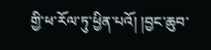གྱི་ཕ་རོལ་ཏུ་ཕྱིན་པའོ། །བྱང་ཆུབ་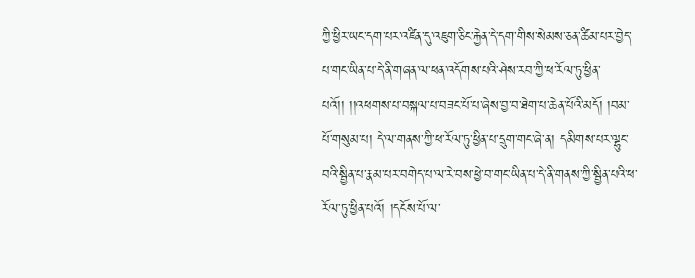ཀྱི་ཕྱིར་ཡང་དག་པར་འཛིན་དུ་འཇུག་ཅིང་རྐྱེན་དེ་དག་གིས་སེམས་ཅན་ཚིམ་པར་བྱེད་པ་གང་ཡིན་པ་དེ་ནི་གཞན་ལ་ཕན་འདོགས་པའི་ཤེས་རབ་ཀྱི་ཕ་རོལ་ཏུ་ཕྱིན་པའོ།། །།འཕགས་པ་བསྐལ་པ་བཟང་པོ་པ་ཞེས་བྱ་བ་ཐེག་པ་ཆེན་པོའི་མདོ། །བམ་པོ་གསུམ་པ། དེ་ལ་གནས་ཀྱི་ཕ་རོལ་ཏུ་ཕྱིན་པ་དྲུག་གང་ཞེ་ན། དམིགས་པར་ལྷུང་བའི་སྦྱིན་པ་རྣམ་པར་བགེད་པ་ལ་རེ་བས་ཕྱེ་བ་གང་ཡིན་པ་དེ་ནི་གནས་ཀྱི་སྦྱིན་པའི་ཕ་རོལ་ཏུ་ཕྱིན་པའོ། །དངོས་པོ་ལ་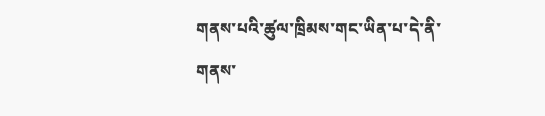གནས་པའི་ཚུལ་ཁྲིམས་གང་ཡིན་པ་དེ་ནི་གནས་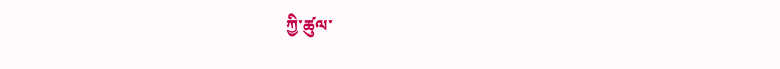ཀྱི་ཚུལ་